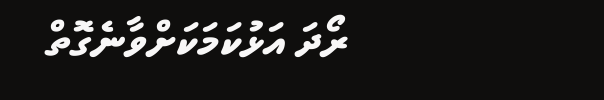ރޯދަ އަޅުކަމަކަށްވާނެގޮތް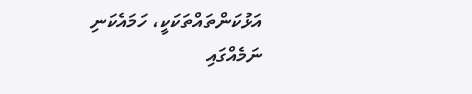އަޅުކަންތައްތަކަކީ، ހަމައެކަނި ނަމެއްގައި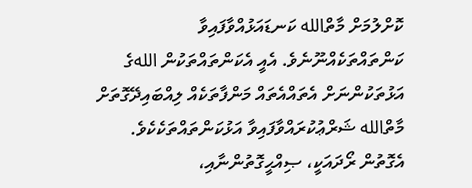ކޮށްލުމަށް މާތްالله ކަނޑައަޅުއްވާފައިވާ ކަންތައްތަކެއްނޫނެވެ. އެއީ އެކަންތައްތަކުން اللهގެ އަޅުތަކުންނަށް އެތައްއެތައް މަންފާތަކެއް ލިއްބައިދޭގޮތަށް މާތްالله ޝަރްޢުކުރައްވާފައިވާ އަޅުކަންތައްތަކެކެވެ. އެގޮތުން ރޯދައަކީ، ޞިއްޙީގޮތުންނާއި،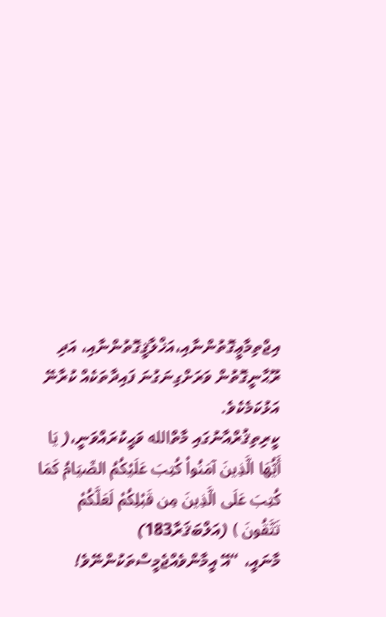އިޖްތިމާޢީގޮތުންނާއި،އަޚްލާޤީގޮތުންނާއި، އަދި ރޫޙާނީގޮތުން ވަރަށްގިނަގުނަ ފައިދާތަކެއް ކުރާނޭ އަޅުކަމެކެވެ.
ކީރިތިޤުރްއާނުގައި މާތްالله ވަޙީކުރައްވަނީ،( يَا أَيُّهَا الَّذِينَ آمَنُواْ كُتِبَ عَلَيْكُمُ الصِّيَامُ كَمَا كُتِبَ عَلَى الَّذِينَ مِن قَبْلِكُمْ لَعَلَّكُمْ تَتَّقُونَ ) (އަލްބަޤަރާ183)                   މާނައީ، “އޭ އީމާންވެއްޖެމީސްތަކުންނޭވެ!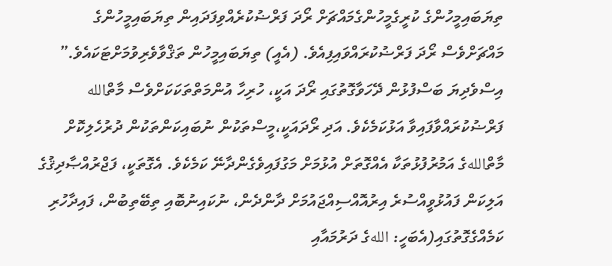ތިޔަބައިމީހުންގެ ކުރީގެމީހުންގެމައްޗަށް ރޯދަ ފަރްޟުކުރެއްވިފަދައިން ތިޔަބައިމީހުންގެ މައްޗަށްވެސް ރޯދަ ފަރްޟުކުރައްވައިފިއެވެ. (އެއީ) ތިޔަބައިމީހުން ތަޤްވާވެރިވުމަށްޓަކައެވެ.” އިސްވެދިޔަ ބަސްފުޅުން ދޭހަވާގޮތުގައި ރޯދަ އަކީ، ހުރިހާ އުންމަތްތަކަކަށްވެސް މާތްالله ފަރްޟުކުރައްވާފައިވާ އަޅުކަމެކެވެ. އަދި ރޯދައަކީ،މީސްތަކުން ނުބައިކަންތަކުން ދުރުހެލިކޮށް މާތްاللهގެ އަމުރުފުޅުތަކާ އެއްގޮތަށް އުޅުމަށް މަގުފައިވެގެންދާނޭ ކަމެކެވެ. އެގޮތަކީ، ފަޖްރުއްޞާދިޤުގެ އަލިކަން ފައުޅުވީއްސުރެ އިރުއޮއްސިއްޖައުމަށް ދާންދެން، ނުކައިނުބޮއި ތިބޭތިބުން، ފައިދާހުރި ކަމެއްގެގޮތުގައި(އެބަހީ: اللهގެ ދަރުމައާއި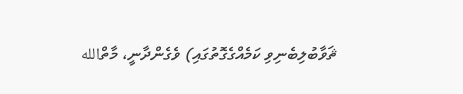ޘަވާބުލިބެނިވި ކަމެއްގެގޮތުގައި) ވެގެންދާނީ، މާތްالله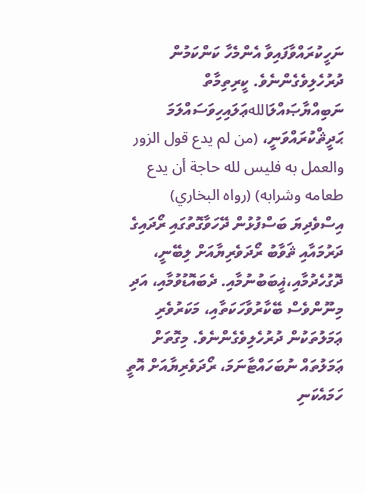ނަހީކުރައްވާފައިވާ އެންމެހާ ކަންކަމުން ދުރުހެލިވެގެންނެވެ. ކީރިތިމާތް ނަބިއްޔާޞައްލަاللهޢަލައިހިވަސައްލަމަ ޙަދީޘްކުރައްވަނީ، (من لم يدع قول الزور والعمل به فليس لله حاجة أن يدع طعامه وشرابه) (رواه البخاري) އިސްވެދިޔަ ބަސްފުޅުން ދޭހަވާގޮތުގައި ރޯދައިގެ ދަރުމައާއި ޘަވާބު ރޯދަވެރިޔާއަށް ލިބޭނީ، ދޮގުހެދުމާއި،ޣީބަބުނުމާއި. ދެބައޮޑުވުމާއި، އަދި މިނޫންވެސް ބޭކާރުވާހަކަތާއި، މަކަރުވެރި ޢަމަލުތަކުން ދުރުހެލިވެގެންނެވެ. މިގޮތަށް ޢަމަލުތައް ނުބަހައްޓާނަމަ، ރޯދަވެރިޔާއަށް އޮތީ ހަމައެކަނި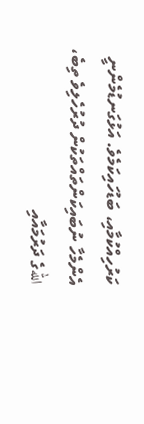ކަރުހިއްކުމާއި، ބަޑުހައިކަމެވެ. އަޅުގަނޑުމެންނީ އެންމެހާ ނުބައިކަންތައްތަކުން ދުރުހެލިވެ ތިބެ، اللهގެ ދަރުމައާއި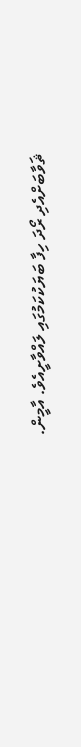ޘަވާބަށްއެދި ރޯދަ ހިފާ ބަޔަކުކަމުގައި ލައްވާށީއެވެ. އާމީން.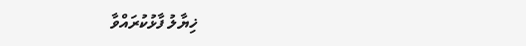ޚިޔާލު ފާޅުކުރައްވާ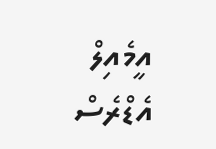އީމެއިލް އެޑްރެސް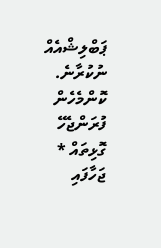ޕަބްލިޝްއެއް ނުކުރާނެ. ކޮންމެހެން ފުރަންޖެހޭ ގޮޅިތައް * ޖަހާފައި